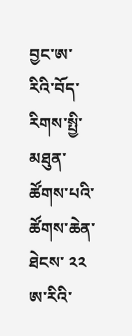བྱང་ཨ་རིའི་བོད་རིགས་སྤྱི་མཐུན་ཚོགས་པའི་ཚོགས་ཆེན་ཐེངས་ ༢༢ ཨ་རིའི་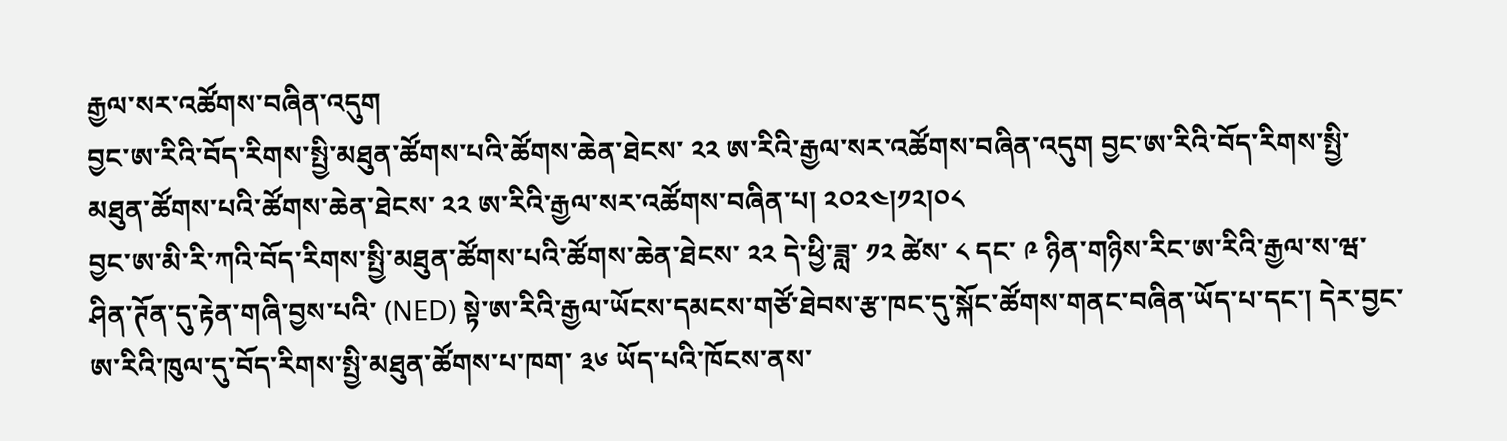རྒྱལ་སར་འཚོགས་བཞིན་འདུག
བྱང་ཨ་རིའི་བོད་རིགས་སྤྱི་མཐུན་ཚོགས་པའི་ཚོགས་ཆེན་ཐེངས་ ༢༢ ཨ་རིའི་རྒྱལ་སར་འཚོགས་བཞིན་འདུག བྱང་ཨ་རིའི་བོད་རིགས་སྤྱི་མཐུན་ཚོགས་པའི་ཚོགས་ཆེན་ཐེངས་ ༢༢ ཨ་རིའི་རྒྱལ་སར་འཚོགས་བཞིན་པ། ༢༠༢༤།༡༢།༠༨
བྱང་ཨ་མི་རི་ཀའི་བོད་རིགས་སྤྱི་མཐུན་ཚོགས་པའི་ཚོགས་ཆེན་ཐེངས་ ༢༢ དེ་ཕྱི་ཟླ་ ༡༢ ཚེས་ ༨ དང་ ༩ ཉིན་གཉིས་རིང་ཨ་རིའི་རྒྱལ་ས་ཝ་ཤིན་ཊོན་དུ་རྟེན་གཞི་བྱས་པའི་ (NED) སྟེ་ཨ་རིའི་རྒྱལ་ཡོངས་དམངས་གཙོ་ཐེབས་རྩ་ཁང་དུ་སྐོང་ཚོགས་གནང་བཞིན་ཡོད་པ་དང་། དེར་བྱང་ཨ་རིའི་ཁུལ་དུ་བོད་རིགས་སྤྱི་མཐུན་ཚོགས་པ་ཁག་ ༣༦ ཡོད་པའི་ཁོངས་ནས་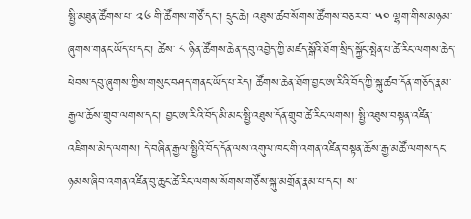སྤྱི་མཐུན་ཚོགས་པ་ ༢༦ གི་ཚོགས་གཙོ་དང་། དྲུང་ཆེ། འཐུས་ཚབ་སོགས་ཚོགས་བཅར་བ་ ༥༠ ལྷག་གིས་མཉམ་ཞུགས་གནང་ཡོད་པ་དང་། ཚེས་ ༨ ཉིན་ཚོགས་ཆེན་དབུ་འབྱེད་ཀྱི་མཛད་སྒོའི་ཐོག་སྲིད་སྐྱོང་སྤེན་པ་ཚེ་རིང་ལགས་ཆེད་ཕེབས་དབུ་ཞུགས་ཀྱིས་གསུང་བཤད་གནང་ཡོད་པ་རེད། ཚོགས་ཆེན་ཐོག་བྱང་ཨ་རིའི་བོད་ཀྱི་སྐུ་ཚབ་དོན་གཅོད་རྣམ་རྒྱལ་ཆོས་གྲུབ་ལགས་དང་། བྱང་ཨ་རིའི་བོད་མི་མང་སྤྱི་འཐུས་དོན་གྲུབ་ཚེ་རིང་ལགས། སྤྱི་འཐུས་བསྟན་འཛིན་འཇིགས་མེད་ལགས། དེ་བཞིན་རྒྱལ་སྤྱིའི་བོད་དོན་ལས་འགུལ་ཁང་གི་འགན་འཛིན་བསྟན་ཆོས་རྒྱ་མཚོ་ལགས་དང་ཉམས་ཞིབ་འགན་འཛིན་བུ་ཆུང་ཚེ་རིང་ལགས་སོགས་གཙོས་སྐུ་མགྲོན་རྣམ་པ་དང་། ས་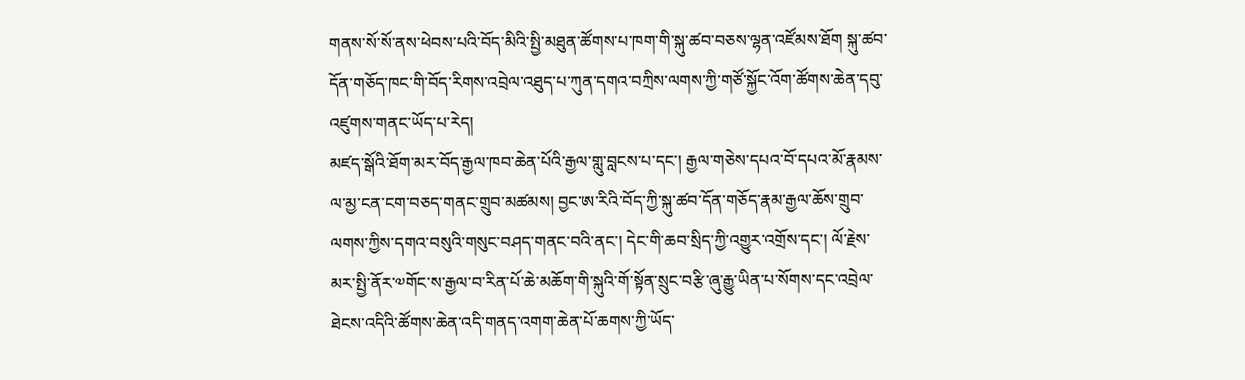གནས་སོ་སོ་ནས་ཕེབས་པའི་བོད་མིའི་སྤྱི་མཐུན་ཚོགས་པ་ཁག་གི་སྐུ་ཚབ་བཅས་ལྷན་འཛོམས་ཐོག སྐུ་ཚབ་དོན་གཅོད་ཁང་གི་བོད་རིགས་འབྲེལ་འཐུད་པ་ཀུན་དགའ་བཀྲིས་ལགས་ཀྱི་གཙོ་སྐྱོང་འོག་ཚོགས་ཆེན་དབུ་འཛུགས་གནང་ཡོད་པ་རེད།
མཛད་སྒོའི་ཐོག་མར་བོད་རྒྱལ་ཁབ་ཆེན་པོའི་རྒྱལ་གླུ་བླངས་པ་དང་། རྒྱལ་གཅེས་དཔའ་བོ་དཔའ་མོ་རྣམས་ལ་མྱ་ངན་ངག་བཅད་གནང་གྲུབ་མཚམས། བྱང་ཨ་རིའི་བོད་ཀྱི་སྐུ་ཚབ་དོན་གཅོད་རྣམ་རྒྱལ་ཆོས་གྲུབ་ལགས་ཀྱིས་དགའ་བསུའི་གསུང་བཤད་གནང་བའི་ནང་། དེང་གི་ཆབ་སྲིད་ཀྱི་འགྱུར་འགྲོས་དང་། ལོ་རྗེས་མར་སྤྱི་ནོར་༧གོང་ས་རྒྱལ་བ་རིན་པོ་ཆེ་མཆོག་གི་སྐུའི་གོ་སྟོན་སྲུང་བརྩི་ཞུ་རྒྱུ་ཡིན་པ་སོགས་དང་འབྲེལ་ཐེངས་འདིའི་ཚོགས་ཆེན་འདི་གནད་འགག་ཆེན་པོ་ཆགས་ཀྱི་ཡོད་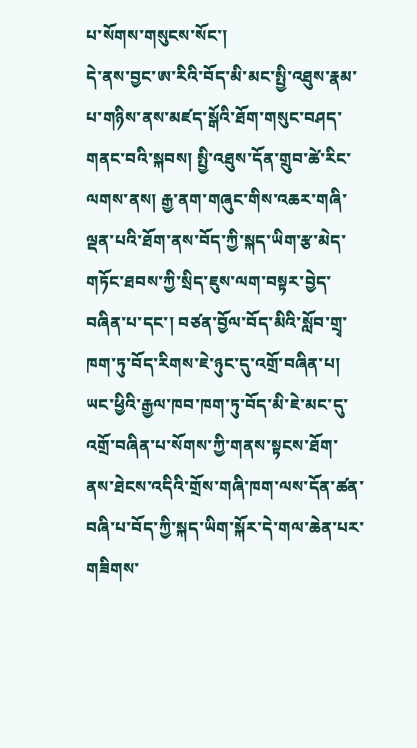པ་སོགས་གསུངས་སོང་།
དེ་ནས་བྱང་ཨ་རིའི་བོད་མི་མང་སྤྱི་འཐུས་རྣམ་པ་གཉིས་ནས་མཛད་སྒོའི་ཐོག་གསུང་བཤད་གནང་བའི་སྐབས། སྤྱི་འཐུས་དོན་གྲུབ་ཚེ་རིང་ལགས་ནས། རྒྱ་ནག་གཞུང་གིས་འཆར་གཞི་ལྡན་པའི་ཐོག་ནས་བོད་ཀྱི་སྐད་ཡིག་རྩ་མེད་གཏོང་ཐབས་ཀྱི་སྲིད་ཇུས་ལག་བསྟར་བྱེད་བཞིན་པ་དང་། བཙན་བྱོལ་བོད་མིའི་སློབ་གྲྭ་ཁག་ཏུ་བོད་རིགས་ཇེ་ཉུང་དུ་འགྲོ་བཞིན་པ། ཡང་ཕྱིའི་རྒྱལ་ཁབ་ཁག་ཏུ་བོད་མི་ཇེ་མང་དུ་འགྲོ་བཞིན་པ་སོགས་ཀྱི་གནས་སྟངས་ཐོག་ནས་ཐེངས་འདིའི་གྲོས་གཞི་ཁག་ལས་དོན་ཚན་བཞི་པ་བོད་ཀྱི་སྐད་ཡིག་སྐོར་དེ་གལ་ཆེན་པར་གཟིགས་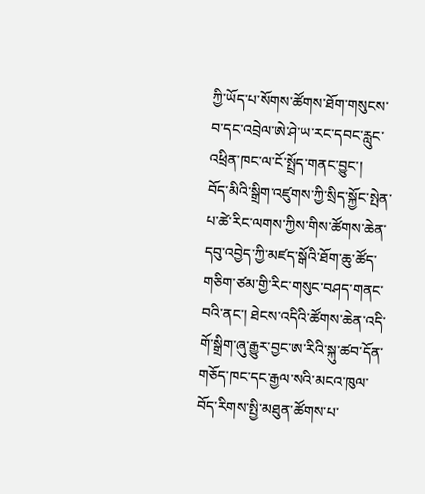ཀྱི་ཡོད་པ་སོགས་ཚོགས་ཐོག་གསུངས་བ་དང་འབྲེལ་ཨེ་ཤེ་ཡ་རང་དབང་རླུང་འཕྲིན་ཁང་ལ་ངོ་སྤྲོད་གནང་བྱུང་།
བོད་མིའི་སྒྲིག་འཛུགས་ཀྱི་སྲིད་སྐྱོང་སྤེན་པ་ཚེ་རིང་ལགས་ཀྱིས་གིས་ཚོགས་ཆེན་དབུ་འབྱེད་ཀྱི་མཛད་སྒོའི་ཐོག་ཆུ་ཚོད་གཅིག་ཙམ་གྱི་རིང་གསུང་བཤད་གནང་བའི་ནང་། ཐེངས་འདིའི་ཚོགས་ཆེན་འདི་གོ་སྒྲིག་ཞུ་རྒྱུར་བྱང་ཨ་རིའི་སྐུ་ཚབ་དོན་གཅོད་ཁང་དང་རྒྱལ་སའི་མངའ་ཁུལ་བོད་རིགས་སྤྱི་མཐུན་ཚོགས་པ་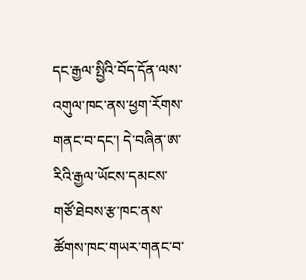དང་རྒྱལ་སྤྱིའི་བོད་དོན་ལས་འགུལ་ཁང་ནས་ཕྱག་རོགས་གནང་བ་དང་། དེ་བཞིན་ཨ་རིའི་རྒྱལ་ཡོངས་དམངས་གཙོ་ཐེབས་རྩ་ཁང་ནས་ཚོགས་ཁང་གཡར་གནང་བ་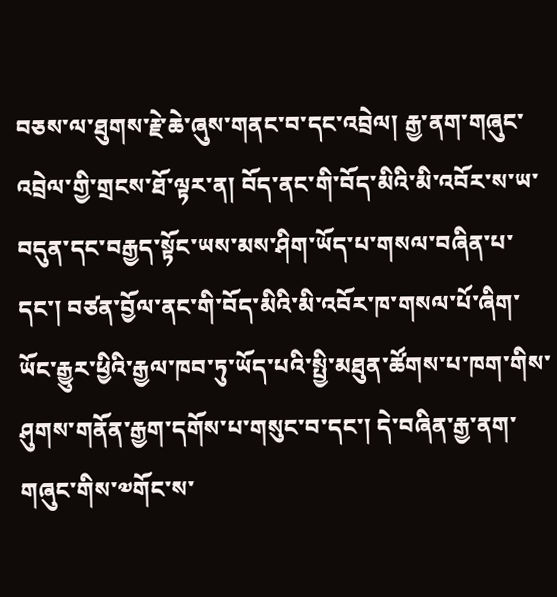བཅས་ལ་ཐུགས་རྗེ་ཆེ་ཞུས་གནང་བ་དང་འབྲེལ། རྒྱ་ནག་གཞུང་འབྲེལ་གྱི་གྲངས་ཐོ་ལྟར་ན། བོད་ནང་གི་བོད་མིའི་མི་འབོར་ས་ཡ་བདུན་དང་བརྒྱད་སྟོང་ཡས་མས་ཤིག་ཡོད་པ་གསལ་བཞིན་པ་དང་། བཙན་བྱོལ་ནང་གི་བོད་མིའི་མི་འབོར་ཁ་གསལ་པོ་ཞིག་ཡོང་རྒྱུར་ཕྱིའི་རྒྱལ་ཁབ་ཏུ་ཡོད་པའི་སྤྱི་མཐུན་ཚོགས་པ་ཁག་གིས་ཤུགས་གནོན་རྒྱག་དགོས་པ་གསུང་བ་དང་། དེ་བཞིན་རྒྱ་ནག་གཞུང་གིས་༧གོང་ས་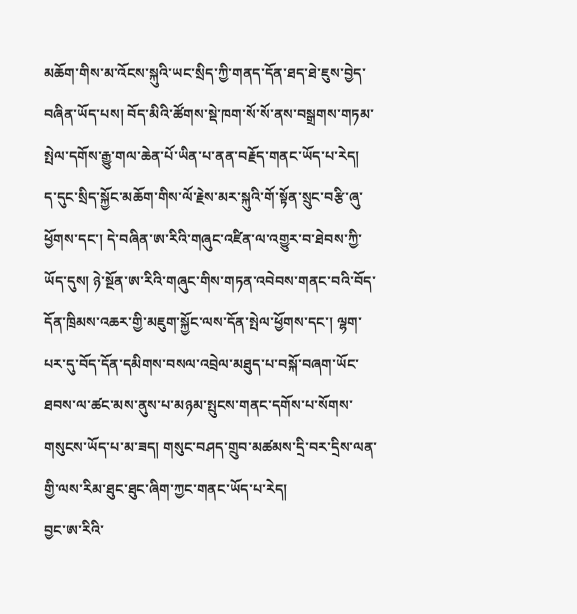མཆོག་གིས་མ་འོངས་སྐུའི་ཡང་སྲིད་ཀྱི་གནད་དོན་ཐད་ཐེ་ཇུས་བྱེད་བཞིན་ཡོད་པས། བོད་མིའི་ཚོགས་སྡེ་ཁག་སོ་སོ་ནས་བསྒྲགས་གཏམ་སྤེལ་དགོས་རྒྱུ་གལ་ཆེན་པོ་ཡིན་པ་ནན་བརྗོད་གནང་ཡོད་པ་རེད།
ད་དུང་སྲིད་སྐྱོང་མཆོག་གིས་ལོ་རྗེས་མར་སྐུའི་གོ་སྟོན་སྲུང་བརྩི་ཞུ་ཕྱོགས་དང་། དེ་བཞིན་ཨ་རིའི་གཞུང་འཛིན་ལ་འགྱུར་བ་ཐེབས་ཀྱི་ཡོད་དུས། ཉེ་སྔོན་ཨ་རིའི་གཞུང་གིས་གཏན་འབེབས་གནང་བའི་བོད་དོན་ཁྲིམས་འཆར་གྱི་མཇུག་སྐྱོང་ལས་དོན་སྤེལ་ཕྱོགས་དང་། ལྷག་པར་དུ་བོད་དོན་དམིགས་བསལ་འབྲེལ་མཐུད་པ་བསྐོ་བཞག་ཡོང་ཐབས་ལ་ཚང་མས་ནུས་པ་མཉམ་སྤུངས་གནང་དགོས་པ་སོགས་གསུངས་ཡོད་པ་མ་ཟད། གསུང་བཤད་གྲུབ་མཚམས་དྲི་བར་དྲིས་ལན་གྱི་ལས་རིམ་ཐུང་ཐུང་ཞིག་ཀྱང་གནང་ཡོད་པ་རེད།
བྱང་ཨ་རིའི་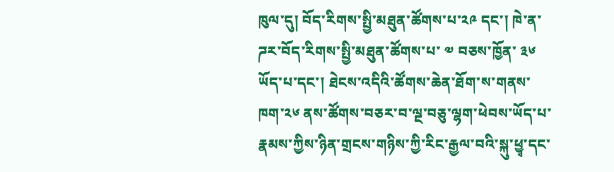ཁུལ་དུ། བོད་རིགས་སྤྱི་མཐུན་ཚོགས་པ་༢༩ དང་། ཁེ་ན་ཌར་བོད་རིགས་སྤྱི་མཐུན་ཚོགས་པ་ ༧ བཅས་ཁྱོན་ ༣༦ ཡོད་པ་དང་། ཐེངས་འདིའི་ཚོགས་ཆེན་ཐོག་ས་གནས་ཁག་༢༦ ནས་ཚོགས་བཅར་བ་ལྔ་བཅུ་ལྷག་ཕེབས་ཡོད་པ་རྣམས་ཀྱིས་ཉིན་གྲངས་གཉིས་ཀྱི་རིང་རྒྱལ་བའི་སྐུ་ཕྱྭ་དང་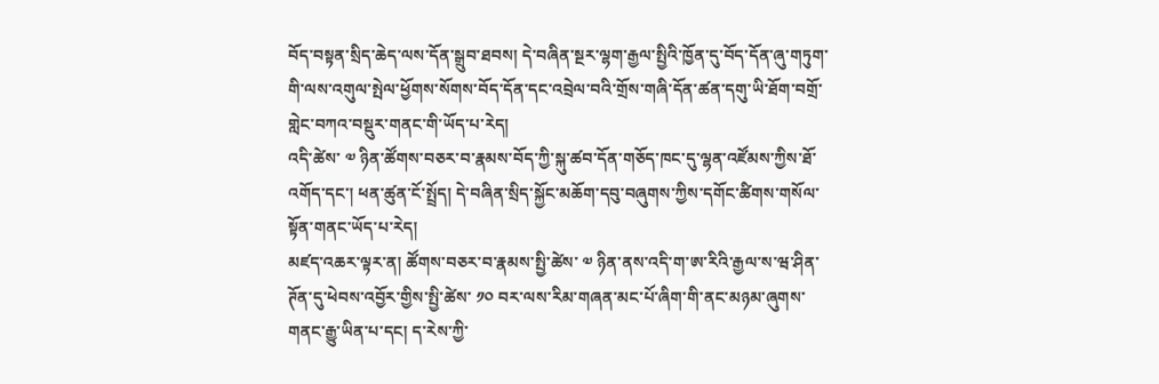བོད་བསྟན་སྲིད་ཆེད་ལས་དོན་སྒྲུབ་ཐབས། དེ་བཞིན་སྔར་ལྷག་རྒྱལ་སྤྱིའི་ཁྱོན་དུ་བོད་དོན་ཞུ་གཏུག་གི་ལས་འགུལ་སྤེལ་ཕྱོགས་སོགས་བོད་དོན་དང་འབྲེལ་བའི་གྲོས་གཞི་དོན་ཚན་དགུ་ཡི་ཐོག་བགྲོ་གླེང་བཀའ་བསྡུར་གནང་གི་ཡོད་པ་རེད།
འདི་ཚེས་ ༧ ཉིན་ཚོགས་བཅར་བ་རྣམས་བོད་ཀྱི་སྐུ་ཚབ་དོན་གཅོད་ཁང་དུ་ལྷན་འཛོམས་ཀྱིས་ཐོ་འགོད་དང་། ཕན་ཚུན་ངོ་སྤྲོད། དེ་བཞིན་སྲིད་སྐྱོང་མཆོག་དབུ་བཞུགས་ཀྱིས་དགོང་ཚིགས་གསོལ་སྟོན་གནང་ཡོད་པ་རེད།
མཛད་འཆར་ལྟར་ན། ཚོགས་བཅར་བ་རྣམས་སྤྱི་ཚེས་ ༧ ཉིན་ནས་འདི་ག་ཨ་རིའི་རྒྱལ་ས་ཝ་ཤིན་ཊོན་དུ་ཕེབས་འབྱོར་གྱིས་སྤྱི་ཚེས་ ༡༠ བར་ལས་རིམ་གཞན་མང་པོ་ཞིག་གི་ནང་མཉམ་ཞུགས་གནང་རྒྱུ་ཡིན་པ་དང། ད་རེས་ཀྱི་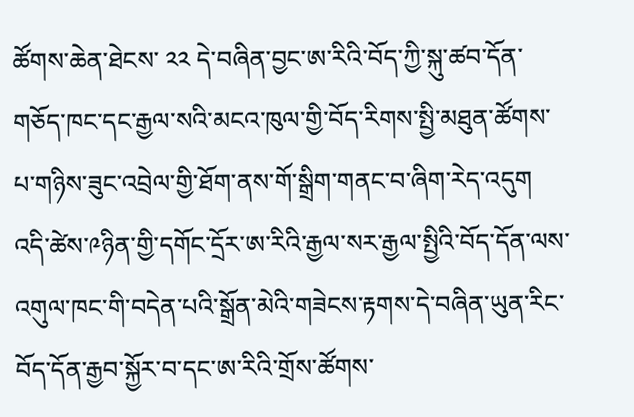ཚོགས་ཆེན་ཐེངས་ ༢༢ དེ་བཞིན་བྱང་ཨ་རིའི་བོད་ཀྱི་སྐུ་ཚབ་དོན་གཅོད་ཁང་དང་རྒྱལ་སའི་མངའ་ཁུལ་གྱི་བོད་རིགས་སྤྱི་མཐུན་ཚོགས་པ་གཉིས་ཟུང་འབྲེལ་གྱི་ཐོག་ནས་གོ་སྒྲིག་གནང་བ་ཞིག་རེད་འདུག
འདི་ཚེས་༩ཉིན་གྱི་དགོང་དྲོར་ཨ་རིའི་རྒྱལ་སར་རྒྱལ་སྤྱིའི་བོད་དོན་ལས་འགུལ་ཁང་གི་བདེན་པའི་སྒྲོན་མེའི་གཟེངས་རྟགས་དེ་བཞིན་ཡུན་རིང་བོད་དོན་རྒྱབ་སྐྱོར་བ་དང་ཨ་རིའི་གྲོས་ཚོགས་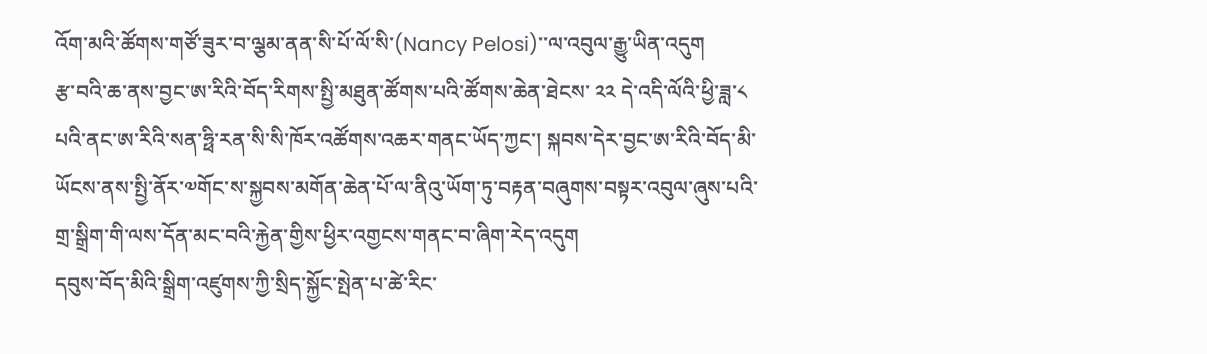འོག་མའི་ཚོགས་གཙོ་ཟུར་བ་ལྕམ་ནན་སི་པོ་ལོ་སི་(Nancy Pelosi)་་ལ་འབུལ་རྒྱུ་ཡིན་འདུག
རྩ་བའི་ཆ་ནས་བྱང་ཨ་རིའི་བོད་རིགས་སྤྱི་མཐུན་ཚོགས་པའི་ཚོགས་ཆེན་ཐེངས་ ༢༢ དེ་འདི་ལོའི་ཕྱི་ཟླ་༨ པའི་ནང་ཨ་རིའི་སན་ཧྥི་རན་སི་སི་ཁོར་འཚོགས་འཆར་གནང་ཡོད་ཀྱང་། སྐབས་དེར་བྱང་ཨ་རིའི་བོད་མི་ཡོངས་ནས་སྤྱི་ནོར་༧གོང་ས་སྐྱབས་མགོན་ཆེན་པོ་ལ་ནིའུ་ཡོག་ཏུ་བརྟན་བཞུགས་བསྟར་འབུལ་ཞུས་པའི་གྲ་སྒྲིག་གི་ལས་དོན་མང་བའི་རྐྱེན་གྱིས་ཕྱིར་འགྱངས་གནང་བ་ཞིག་རེད་འདུག
དབུས་བོད་མིའི་སྒྲིག་འཛུགས་ཀྱི་སྲིད་སྐྱོང་སྤེན་པ་ཚེ་རིང་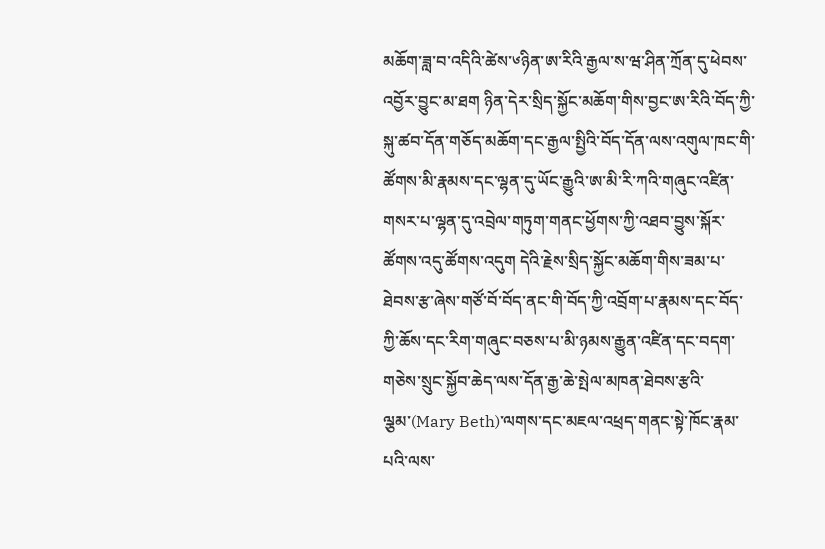མཆོག་ཟླ་བ་འདིའི་ཚེས་༦ཉིན་ཨ་རིའི་རྒྱལ་ས་ཝ་ཤིན་ཀྲོན་དུ་ཕེབས་འབྱོར་བྱུང་མ་ཐག ཉིན་དེར་སྲིད་སྐྱོང་མཆོག་གིས་བྱང་ཨ་རིའི་བོད་ཀྱི་སྐུ་ཚབ་དོན་གཅོད་མཆོག་དང་རྒྱལ་སྤྱིའི་བོད་དོན་ལས་འགུལ་ཁང་གི་ཚོགས་མི་རྣམས་དང་ལྷན་དུ་ཡོང་རྒྱུའི་ཨ་མི་རི་ཀའི་གཞུང་འཛིན་གསར་པ་ལྷན་དུ་འབྲེལ་གཏུག་གནང་ཕྱོགས་ཀྱི་འཐབ་བྱུས་སྐོར་ཚོགས་འདུ་ཚོགས་འདུག དེའི་རྗེས་སྲིད་སྐྱོང་མཆོག་གིས་ཟམ་པ་ཐེབས་རྩ་ཞེས་གཙོ་བོ་བོད་ནང་གི་བོད་ཀྱི་འབྲོག་པ་རྣམས་དང་བོད་ཀྱི་ཆོས་དང་རིག་གཞུང་བཅས་པ་མི་ཉམས་རྒྱུན་འཛིན་དང་བདག་གཅེས་སྲུང་སྐྱོབ་ཆེད་ལས་དོན་རྒྱ་ཆེ་སྤེལ་མཁན་ཐེབས་རྩའི་ལྕམ་(Mary Beth)་ལགས་དང་མཇལ་འཕྲད་གནང་སྟེ་ཁོང་རྣམ་པའི་ལས་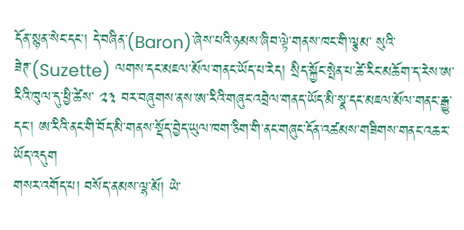དོན་སྙན་སེང་དང་། དེ་བཞིན་(Baron)་ཞེས་པའི་ཉམས་ཞིབ་ལྟེ་གནས་ཁང་གི་ལྕམ་ སུའི་ཟེཊ་(Suzette) ལགས་དང་མཇལ་མོལ་གནང་ཡོད་པ་རེད། སྲིད་སྐྱོང་སྤེན་པ་ཚེ་རིང་མཆོག་ད་རེས་ཨ་རིའི་ཁུལ་དུ་ཕྱི་ཚེས་ ༢༣ བར་བཞུགས་ནས་ཨ་རིའི་གཞུང་འབྲེལ་གནད་ཡོད་མི་སྣ་དང་མཇལ་མོལ་གནང་རྒྱུ་དང་། ཨ་རིའི་ནང་གི་བོད་མི་གནས་སྡོད་བྱེད་ཡུལ་ཁག་ཅིག་གི་ནང་གཞུང་དོན་འཚམས་གཟིགས་གནང་འཆར་ཡོད་འདུག
གསར་འགོད་པ། བསོད་ནམས་ལྷ་མོ། ཡེ་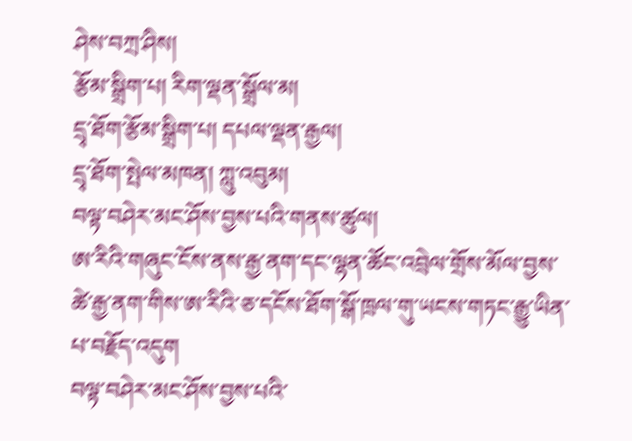ཤེས་བཀྲ་ཤིས།
རྩོམ་སྒྲིག་པ། རིག་ལྡན་སྒྲོལ་མ།
དྲྭ་ཐོག་རྩོམ་སྒྲིག་པ། དཔལ་ལྡན་རྒྱལ།
དྲྭ་ཐོག་སྤེལ་མཁན། ཀླུ་འབུམ།
བལྟ་བཤེར་མང་ཤོས་བྱས་པའི་གནས་ཚུལ།
ཨ་རིའི་གཞུང་ངོས་ནས་རྒྱ་ནག་དང་ལྷན་ཚོང་འབྲེལ་གྲོས་མོལ་བྱས་ཚེ་རྒྱ་ནག་གིས་ཨ་རིའི་ཅ་དངོས་ཐོག་སྒོ་ཁྲལ་གུ་ཡངས་གཏང་རྒྱུ་ཡིན་པ་བརྗོད་འདུག
བལྟ་བཤེར་མང་ཤོས་བྱས་པའི་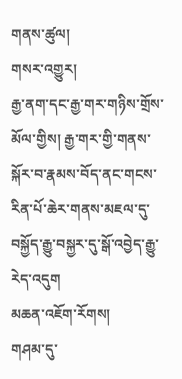གནས་ཚུལ།
གསར་འགྱུར།
རྒྱ་ནག་དང་རྒྱ་གར་གཉིས་གྲོས་མོལ་གྱིས། རྒྱ་གར་གྱི་གནས་སྐོར་བ་རྣམས་བོད་ནང་གངས་རིན་པོ་ཆེར་གནས་མཇལ་དུ་བསྐྱོད་རྒྱུ་བསྐྱར་དུ་སྒོ་འབྱེད་རྒྱུ་རེད་འདུག
མཆན་འཇོག་རོགས།
གཤམ་དུ་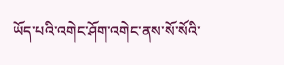ཡོད་པའི་འགེང་ཤོག་འགེང་ནས་སོ་སོའི་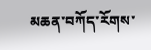མཆན་བཀོད་རོགས་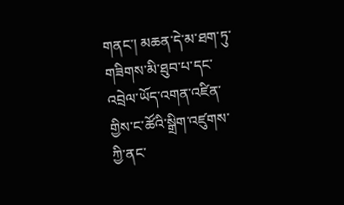གནང་། མཆན་དེ་མ་ཐག་ཏུ་གཟིགས་མི་ཐུབ་པ་དང་འབྲེལ་ཡོད་འགན་འཛིན་གྱིས་ང་ཚོའི་སྒྲིག་འཛུགས་ཀྱི་ནང་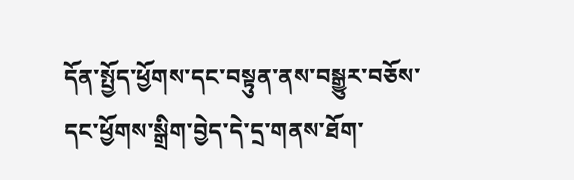དོན་སྤྱོད་ཕྱོགས་དང་བསྟུན་ནས་བསྒྱུར་བཅོས་དང་ཕྱོགས་སྒྲིག་བྱེད་དེ་དྲ་གནས་ཐོག་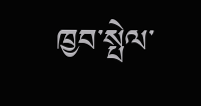ཁྱབ་སྤེལ་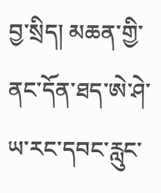བྱ་སྲིད། མཆན་གྱི་ནང་དོན་ཐད་ཨེ་ཤེ་ཡ་རང་དབང་རླུང་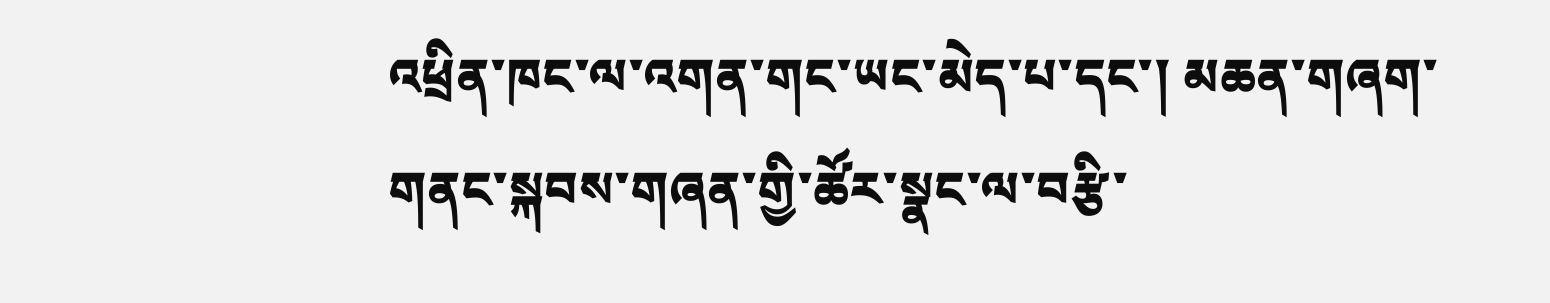འཕྲིན་ཁང་ལ་འགན་གང་ཡང་མེད་པ་དང་། མཆན་གཞག་གནང་སྐབས་གཞན་གྱི་ཚོར་སྣང་ལ་བརྩི་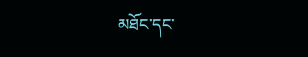མཐོང་དང་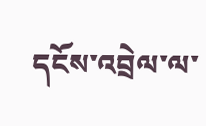དངོས་འབྲེལ་ལ་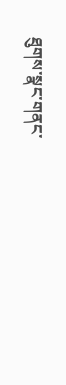ཐུགས་སྣང་གནང་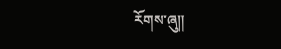རོགས་ཞུ༎